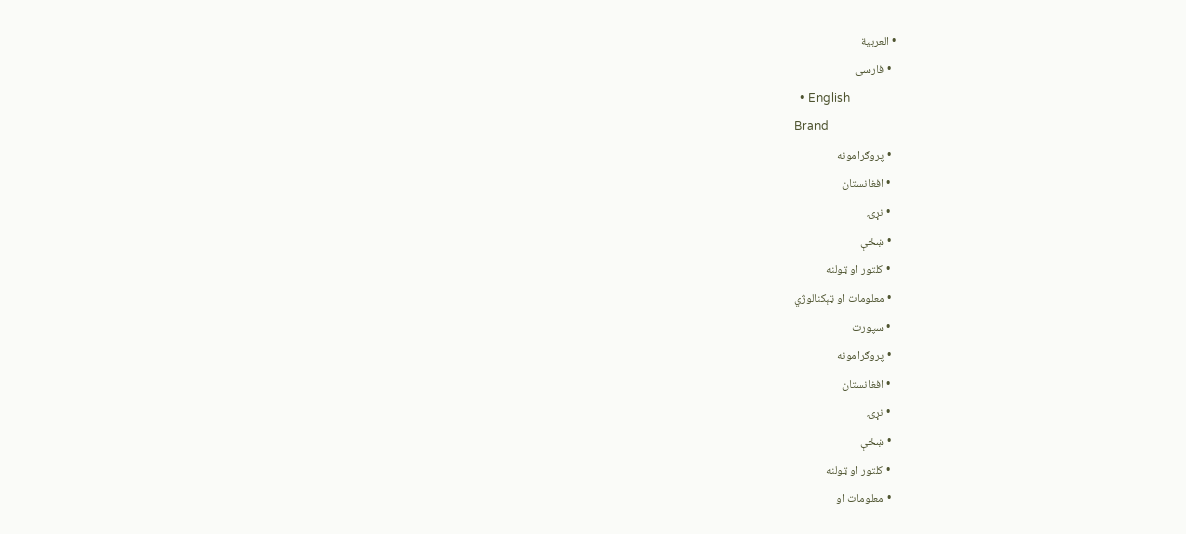• العربية
  • فارسی
  • English
Brand
  • پروګرامونه
  • افغانستان
  • نړۍ
  • ښځې
  • کلتور او ټولنه
  • معلومات او ټېکنالوژي
  • سپورت
  • پروګرامونه
  • افغانستان
  • نړۍ
  • ښځې
  • کلتور او ټولنه
  • معلومات او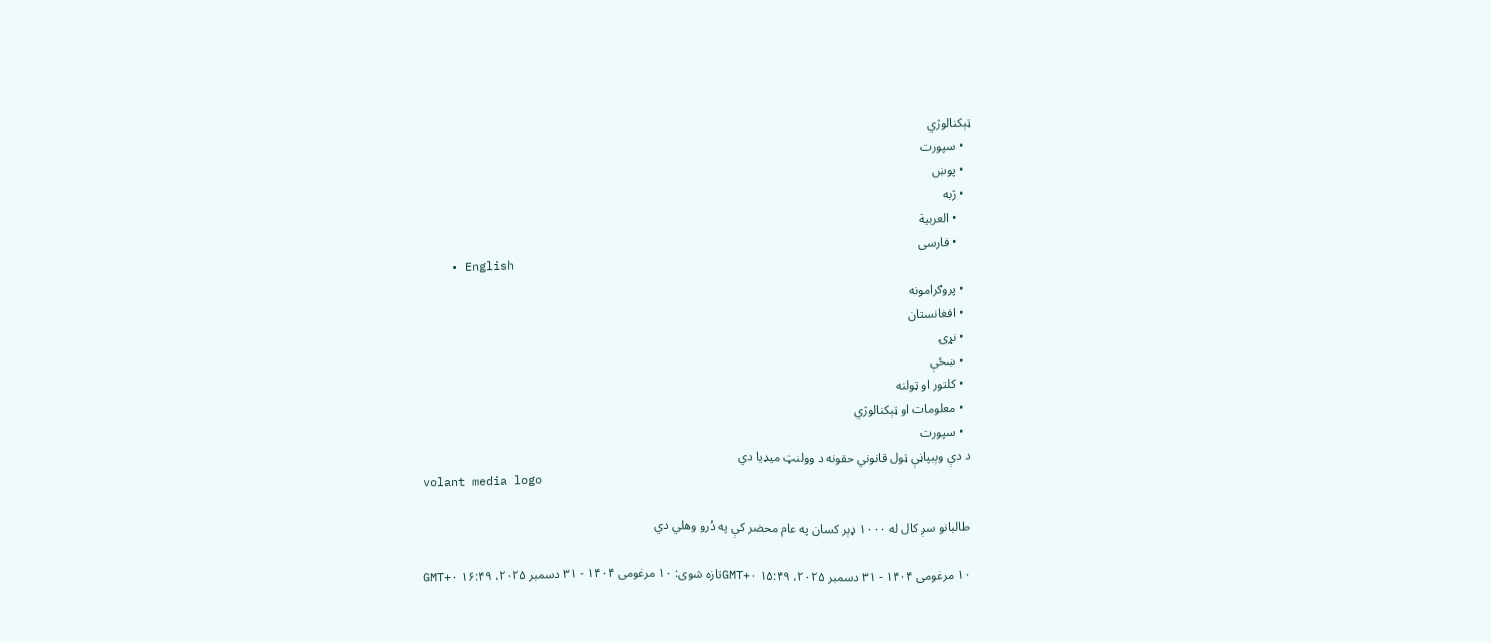ټېکنالوژي
  • سپورت
  • پوښ
  • ژبه
    • العربية
    • فارسی
    • English
  • پروګرامونه
  • افغانستان
  • نړۍ
  • ښځې
  • کلتور او ټولنه
  • معلومات او ټېکنالوژي
  • سپورت
د دې وېبپاڼې ټول قانوني حقونه د وولنټ میډیا دي
volant media logo

طالبانو سږ کال له ۱۰۰۰ ډېر کسان په عام محضر کې په دُرو وهلي دي

۱۰ مرغومی ۱۴۰۴ - ۳۱ دسمبر ۲۰۲۵، ۱۵:۴۹ GMT+۰تازه شوی: ۱۰ مرغومی ۱۴۰۴ - ۳۱ دسمبر ۲۰۲۵، ۱۶:۴۹ GMT+۰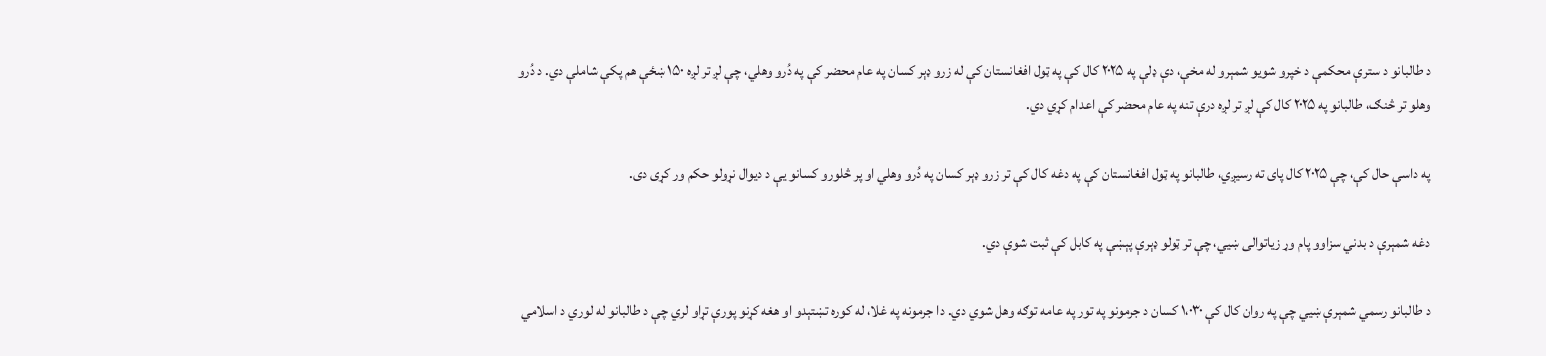د طالبانو د سترې محکمې د خپرو شویو شمېرو له مخې، دې ډلې په ۲۰۲۵ کال کې په ټول افغانستان کې له زرو ډېر کسان په عام محضر کې په دُرو وهلي، چې لږ تر لږه ۱۵۰ ښځې هم پکې شاملې دي. د دُرو وهلو تر څنګ، طالبانو په ۲۰۲۵ کال کې لږ تر لږه درې تنه په عام محضر کې اعدام کړي دي.

په داسې حال کې، چې ۲۰۲۵ کال پای ته رسیږي، طالبانو په ټول افغانستان کې په دغه کال کې تر زرو ډېر کسان په دُرو وهلي او پر څلورو کسانو یې د دیوال نړولو حکم ور کړی دی.

دغه شمېرې د بدني سزاوو پام وړ زیاتوالی ښيي، چې تر ټولو ډېرې پېښې په کابل کې ثبت شوې دي.

د طالبانو رسمي شمېرې ښيي چې په روان کال کې ۱،۰۳۰ کسان د جرمونو په تور په عامه توګه وهل شوي دي. دا جرمونه په غلا، له کوره تښتېدو او هغه کړنو پورې تړاو لري چې د طالبانو له لوري د اسلامي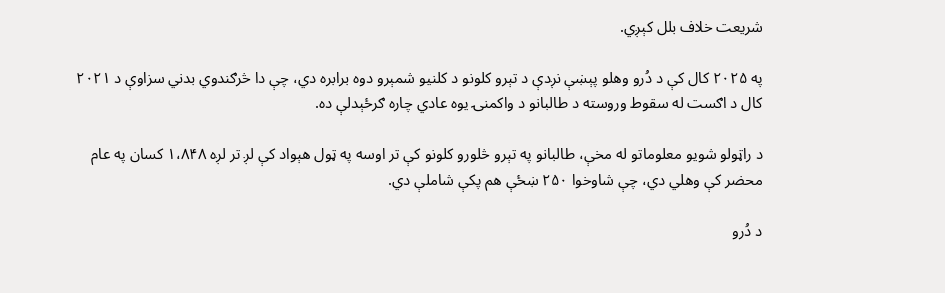شریعت خلاف بلل کېږي.

په ۲۰۲۵ کال کې د دُرو وهلو پېښې نږدې د تېرو کلونو د کلنیو شمېرو دوه برابره دي، چې دا څرګندوي بدني سزاوې د ۲۰۲۱ کال د اګست له سقوط وروسته د طالبانو د واکمنۍ یوه عادي چاره ګرځېدلې ده.

د راټولو شویو معلوماتو له مخې، طالبانو په تېرو څلورو کلونو کې تر اوسه په ټول هېواد کې لږ تر لږه ۱،۸۴۸ کسان په عام محضر کې وهلي دي، چې شاوخوا ۲۵۰ ښځې هم پکې شاملې دي.

د دُرو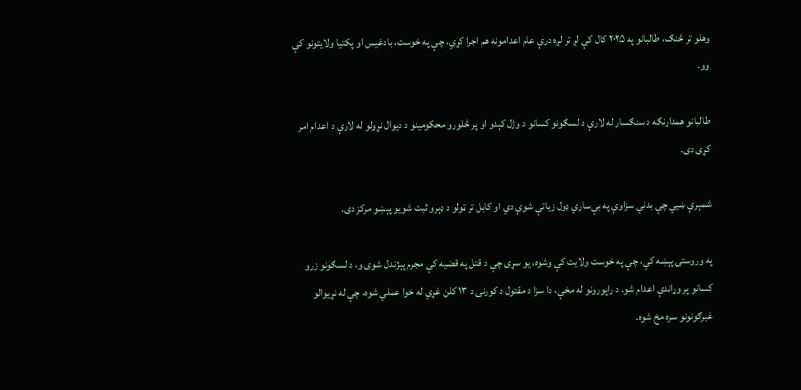وهلو تر څنګ، طالبانو په ۲۰۲۵ کال کې لږ تر لږه درې عام اعدامونه هم اجرا کړي، چې په خوست، بادغیس او پکتیا ولایتونو کې وو.

طالبانو همدارنګه د سنګسار له لارې د لسګونو کسانو د وژل کېدو او پر څلورو محکومینو د دیوال نړولو له لارې د اعدام امر کړی دی.

شمېرې ښيي چې بدني سزاوې په بې‌ساري ډول زیاتې شوې دي او کابل تر ټولو د ډېرو ثبت شویو پېښو مرکز دی.

په وروستۍ پېښه کې، چې په خوست ولایت کې وشوه، یو سړی چې د قتل په قضیه کې مجرم پېژندل شوی و، د لسګونو زرو کسانو پر وړاندې اعدام شو. د راپورونو له مخې، دا سزا د مقتول د کورنۍ د ۱۳ کلن غړي له خوا عملي شوه، چې له نړیوالو غبرګونونو سره مخ شوه.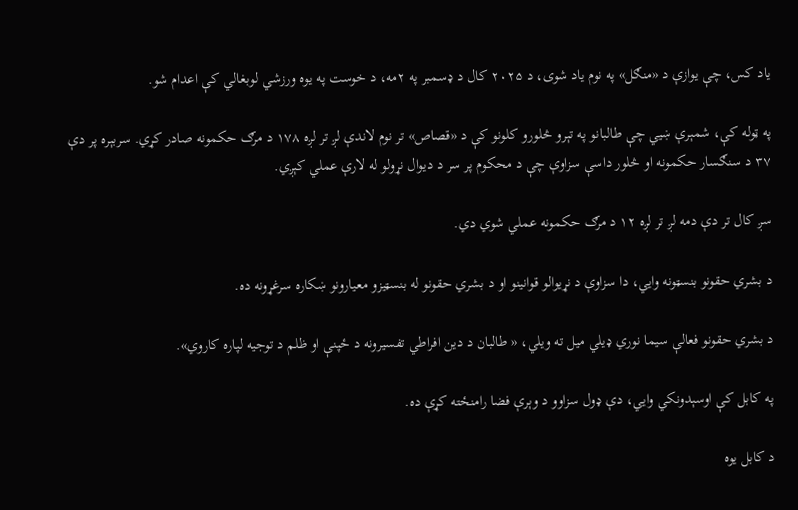یاد کس، چې یوازې د «منګل» په نوم یاد شوی، د ۲۰۲۵ کال د ډسمبر په ۲مه، د خوست په یوه ورزشي لوبغالي کې اعدام شو.

په ټوله کې، شمېرې ښيي چې طالبانو په تېرو څلورو کلونو کې د «قصاص» تر نوم لاندې لږ تر لږه ۱۷۸ د مرګ حکمونه صادر کړي. سربېره پر دې ۳۷ د سنګسار حکمونه او څلور داسې سزاوې چې د محکوم پر سر د دیوال نړولو له لارې عملي کېږي.

سږ کال تر دې دمه لږ تر لږه ۱۲ د مرګ حکمونه عملي شوي دي.

د بشري حقونو بنسټونه وايي، دا سزاوې د نړیوالو قوانینو او د بشري حقونو له بنسټیزو معیارونو ښکاره سرغړونه ده.

د بشري حقونو فعالې سیما نوري ډیلي میل ته ویلي، « طالبان د دین افراطي تفسیرونه د ځپنې او ظلم د توجیه لپاره کاروي».

په کابل کې اوسېدونکي وايي، دې ډول سزاوو د وېرې فضا رامنځته کړې ده.

د کابل یوه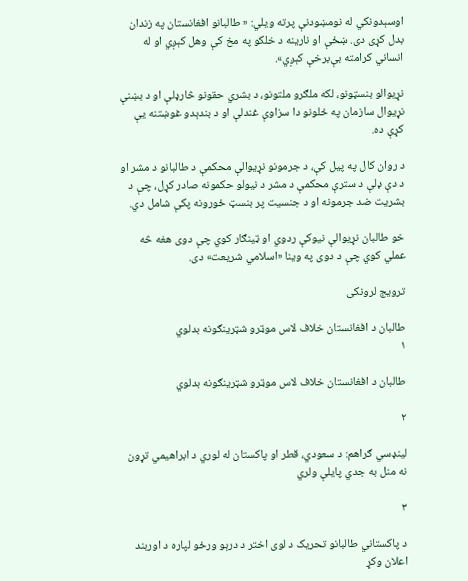اوسېدونکي له نومښودنې پرته ویلي: « طالبانو افغانستان په زندان بدل کړی دی. ښځې او نارینه د خلکو په مخ کې وهل کېږي او له انساني کرامته بې‌برخې کېږي».

نړیوالو بنسټونو، لکه ملګرو ملتونو، د بشري حقونو څارډلې او د بښنې نړیوال سازمان په ځلونو دا سزاوې غندلې او د بندېدو غوښتنه یې کړې ده.

د روان کال په پیل کې، د جرمونو نړیوالې محکمې د طالبانو د مشر او د دې ډلې د سترې محکمې د مشر د نیولو حکمونه صادر کړل، چې د بشریت ضد جرمونه او د جنسیت پر بنسټ ځورونه پکې شامل دي.

خو طالبان نړیوالې نیوکې ردوي او ټینګار کوي چې دوی هغه څه عملي کوي چې د دوی په وینا «اسلامي شریعت» دی.

ترویج لرونکی

طالبان د افغانستان خلاف لاس موټرو شټرینګونه بدلوي
۱

طالبان د افغانستان خلاف لاس موټرو شټرینګونه بدلوي

۲

لينډسي ګراهم: د سعودي، قطر او پاکستان له لوري د ابراهیمي تړون نه منل به جدي پایلې ولري

۳

د پاکستاني طالبانو تحریک د لوی اختر د درېو ورځو لپاره د اوربند اعلان وکړ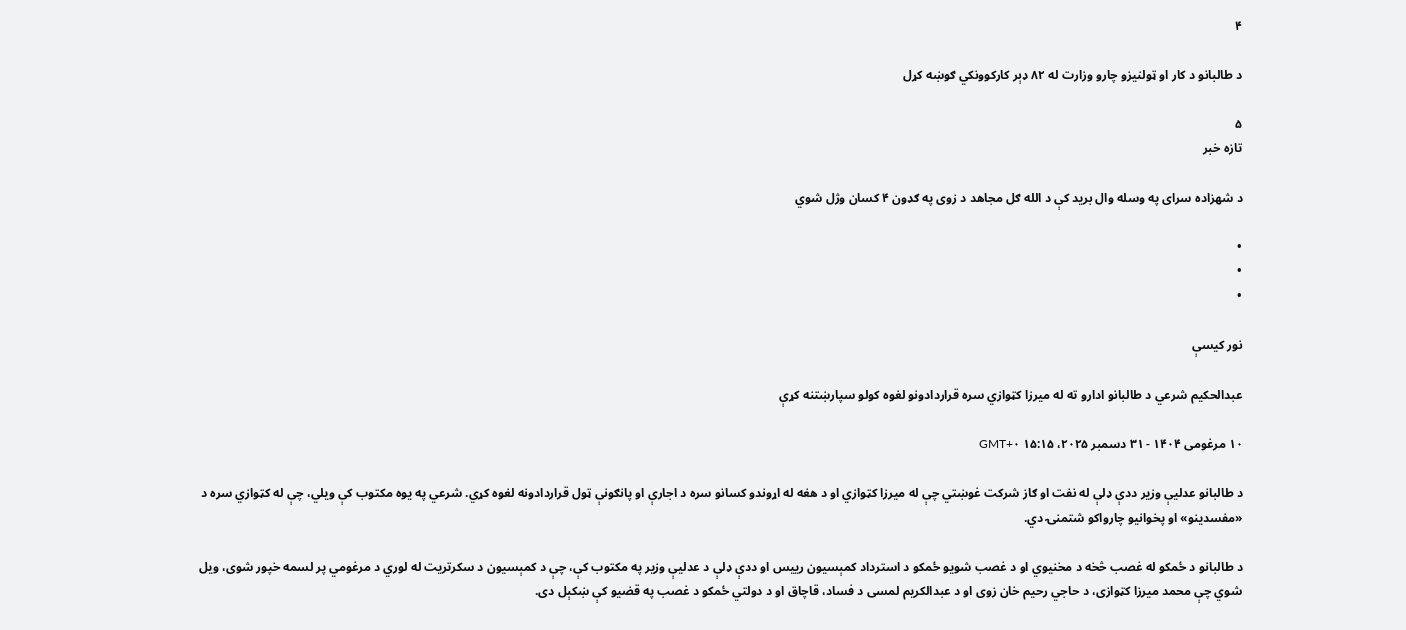۴

د طالبانو د کار او ټولنیزو چارو وزارت له ۸۲ ډېر کارکوونکي ګوښه کړل

۵
تازه خبر

د شهزاده سرای په وسله وال برید کې د الله ګل مجاهد د زوی په ګډون ۴ کسان وژل شوي

•
•
•

نور کیسې

عبدالحکیم شرعي د طالبانو ادارو ته له میرزا کټوازي سره قراردادونو لغوه کولو سپارښتنه کړې

۱۰ مرغومی ۱۴۰۴ - ۳۱ دسمبر ۲۰۲۵، ۱۵:۱۵ GMT+۰

د طالبانو عدلیې وزیر ددې ډلې له نفت او ګاز شرکت غوښتي چې له میرزا کټوازي او د هغه له اړوندو کسانو سره د اجارې او پانګونې ټول قراردادونه لغوه کړي. شرعي په یوه مکتوب کې ویلي، چې له کټوازي سره د «مفسدینو» او پخوانیو چارواکو شتمنۍ دي.

د طالبانو د ځمکو له غصب څخه د مخنیوي او د غصب شويو ځمکو د استرداد کمېسیون رییس او ددې ډلې د عدلیې وزیر په مکتوب کې، چې د کمېسیون د سکرتریت له لوري د مرغومي پر لسمه خپور شوی، ویل شوي چې محمد میرزا کټوازی، د حاجي رحیم خان زوی او د عبدالکریم لمسی د فساد، قاچاق او د دولتي ځمکو د غصب په قضیو کې ښکېل دی.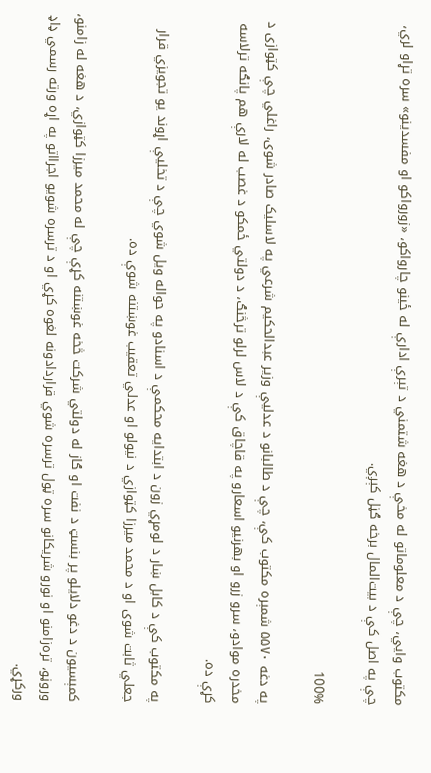مکتوب وايي، چې د معلوماتو له مخې د هغه شتمني د تېرې ادارې له ځینو چارواکو، «زورواکو او مفسدینو» سره تړاو لري، چې په اصل کې د بیت‌المال برخه ګڼل کېږي.

100%

په دغه ۵۵۷۰ شمېره مکتوب کې، چې د طالبانو د عدلیې وزیر عبدالحکیم شرعي په لاسلیک صادر شوی، راغلي چې کټوازی د مخدره موادو، سرو زرو او بهرنیو اسعارو په قاچاق کې د لاس لرلو ترڅنګ، د دولتي ځمکو د غصب له لارې هم پانګه ترلاسه کړې ده.

په مکتوب کې د کابل ښار د لومړي زون د ابتدایه محکمې د اسنادو په حواله ویل شوي چې د تخلیې اړوند یو تجویزي قرار جعلي ثابت شوی او د محمد میرزا کټوازي د نیولو او عدلي تعقیب غوښتنه شوې ده.

کمېسیون د دغو دلایلو پر بنسټ د نفت او ګاز له دولتي شرکت څخه غوښتنه کړې چې له محمد میرزا کټوازي، د هغه له زامنو، وروڼو، تره‌زامنو او نورو شریکانو سره ټول ترسره شوي قراردادونه لغوه کړي او د ترسره شويو اجرااتو په اړه ورته رسمي ډاډ ورکړي.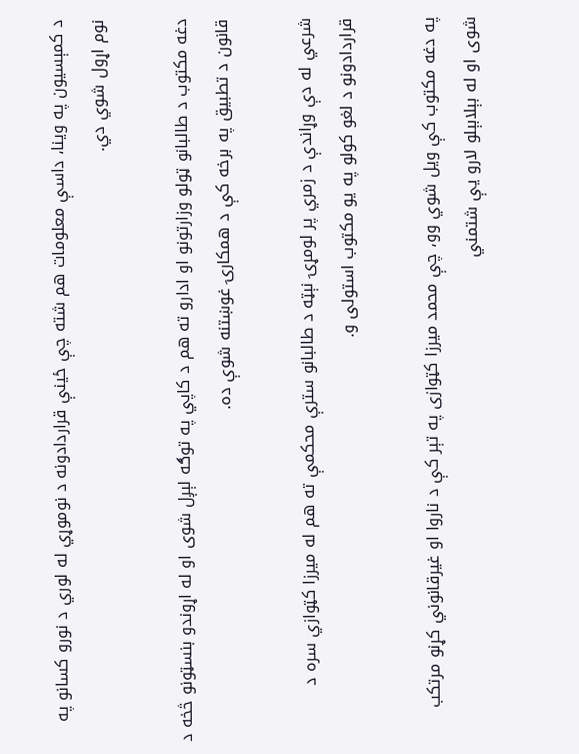د کمېسیون په وینا، داسې معلومات هم شته چې ځینې قراردادونه د نوموړي له لوري د نورو کسانو په نوم اړول شوي دي.

دغه مکتوب د طالبانو ټولو وزارتونو او ادارو ته هم د کاپي په توګه لېږل شوی او له اړوندو بنسټونو څخه د قانون د تطبیق په برخه کې د همکارۍ غوښتنه شوې ده.

شرعي له دې وړاندې د زمري پر لومړۍ نېټه د طالبانو سترې محکمې ته هم له میرزا کټوازي سره د قراردادونو د لغو کولو په یو مکتوب استولی و.

په دغه مکتوب کې ویل شوي وو، چې محمد میرزا کټوازی په تېر کې د ناروا او غیرقانوني کړنو مرتکب شوی او له بېلابېلو لارو یې شتمني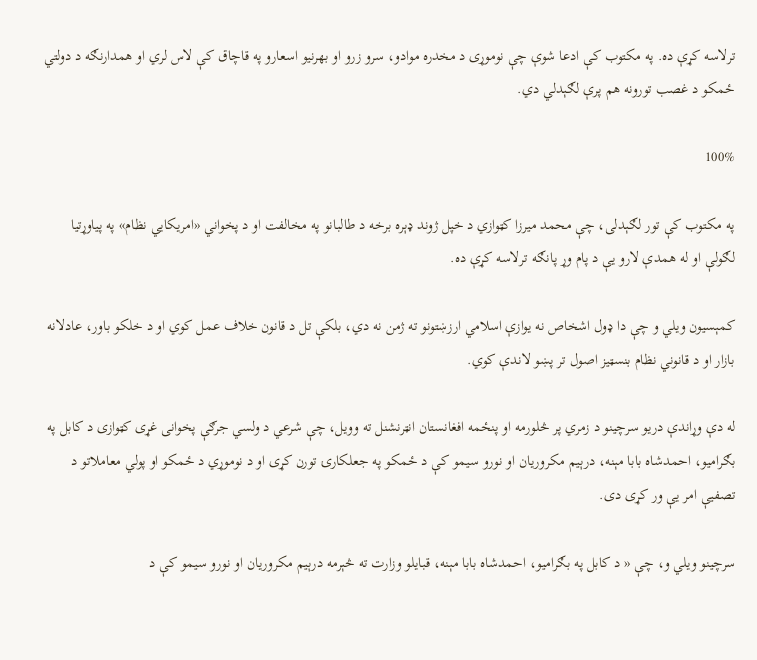ترلاسه کړې ده. په مکتوب کې ادعا شوې چې نوموړی د مخدره موادو، سرو زرو او بهرنیو اسعارو په قاچاق کې لاس لري او همدارنګه د دولتي ځمکو د غصب تورونه هم پرې لګېدلي دي.

100%

په مکتوب کې تور لګېدلی، چې محمد میرزا کټوازي د خپل ژوند ډېره برخه د طالبانو په مخالفت او د پخواني «امریکایي نظام» په پیاوړتیا لګولې او له همدې لارو یې د پام وړ پانګه ترلاسه کړې ده.

کمېسیون ویلي و چې دا ډول اشخاص نه یوازې اسلامي ارزښتونو ته ژمن نه دي، بلکې تل د قانون خلاف عمل کوي او د خلکو باور، عادلانه بازار او د قانوني نظام بنسټیز اصول تر پښو لاندې کوي.

له دې وړاندې دریو سرچینو د زمري پر څلورمه او پنځمه افغانستان انټرنشنل ته وویل، چې شرعي د ولسي جرګې پخوانی غړی کټوازی د کابل په بګرامیو، احمدشاه بابا مېنه، درېیم مکروریان او نورو سیمو کې د ځمکو په جعلکارۍ تورن کړی او د نوموړي د ځمکو او پولي معاملاتو د تصفیې امر یې ور کړی دی.

سرچینو ویلي و، چې « د کابل په بګرامیو، احمدشاه بابا مېنه، قبایلو وزارت ته څېرمه درېیم مکروریان او نورو سیمو کې د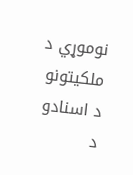نوموړي د ملکیتونو د اسنادو د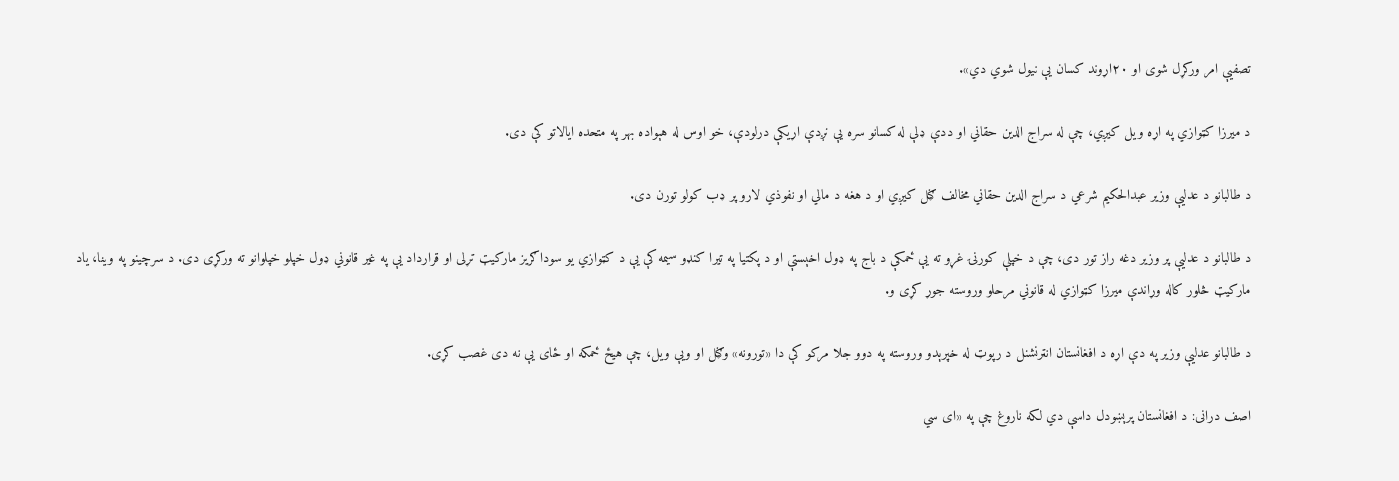تصفیې امر ورکړل شوی او ۲۰اړوند کسان یې نیول شوي دي».

د میرزا کټوازي په اړه ویل کیږي، چې له سراج الدین حقاني او ددې ډلې له کسانو سره یې نږدې اړیکې درلودې، خو اوس له هېواده بهر په متحده ایالاتو کې دی.

د طالبانو د عدلیې وزیر عبدالحکیم شرعي د سراج الدین حقاني مخالف ګڼل کیږي او د هغه د مالي او نفوذي لارو پر ډب کولو تورن دی.

د طالبانو د عدلیې پر وزیر دغه راز تور دی، چې د خپلې کورنۍ غړو ته یې ځمکې د باج په ډول اخېستې او د پکتیا په تیرا کنډو سیمه کې یې د کټوازي یو سوداګریز مارکیټ تړلی او قرارداد یې په غیر قانوني ډول خپلو خپلوانو ته ورکړی دی. د سرچینو په وینا، یاد مارکیټ څلور کاله وړاندې میرزا کټوازي له قانوني مرحلو وروسته جوړ کړی و.

د طالبانو عدلیې وزیر په دې اړه د افغانستان انټرنشنل د رپوټ له خپرېدو وروسته په دوو جلا مرکو کې دا «تورونه» وګڼل او ویې ویل، چې هیځ ځمکه او ځای یې نه دی غصب کړی.

اصف درانی: د افغانستان پرېښودل داسې دي لکه ناروغ چې په «ای سي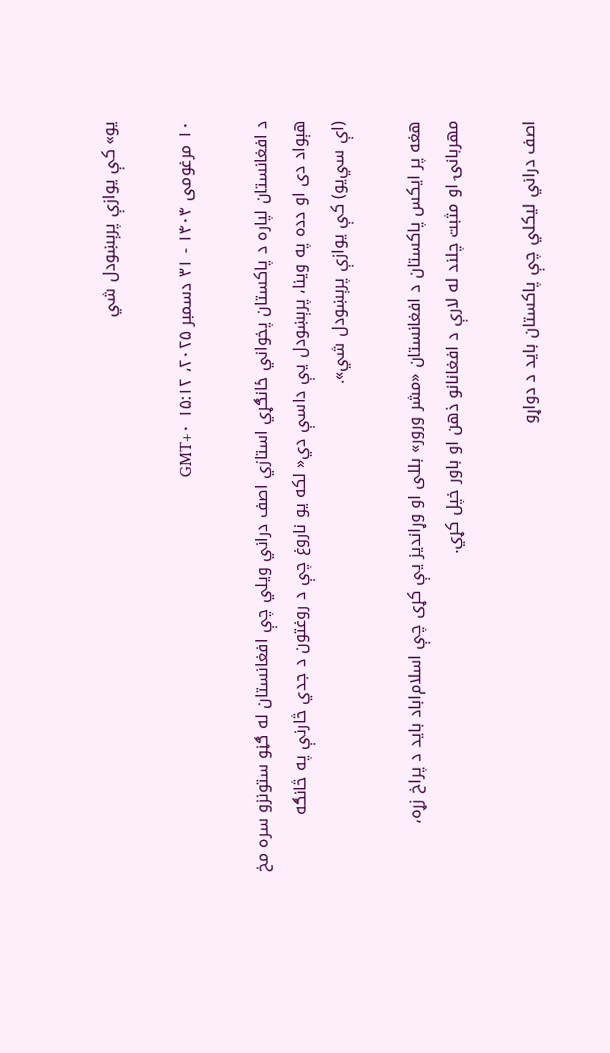یو» کې یوازې پرېښودل شي

۱۰ مرغومی ۱۴۰۴ - ۳۱ دسمبر ۲۰۲۵، ۱۵:۱۲ GMT+۰

د افغانستان لپاره د پاکستان پخواني ځانګړي استازي اصف دراني ویلي چې افغانستان له ګڼو ستونزو سره مخ هېواد دی او دده په وینا، پرېښودل یې داسې دي« لکه یو ناروغ چې د روغتون د جدي څارنې په څانګه (اې ‌سي‌یو) کې یوازې پرېښودل شي».

هغه پر ایکس پاکستان د افغانستان «مشر ورور» بللی او وړاندیز یې کړی چې اسلام‌اباد باید د پراخ زړه، مهربانۍ او مثبت چلند له لارې د افغانانو ذهن او باور خپل کړي.

اصف دراني لیکلي چې پاکستان باید د دواړو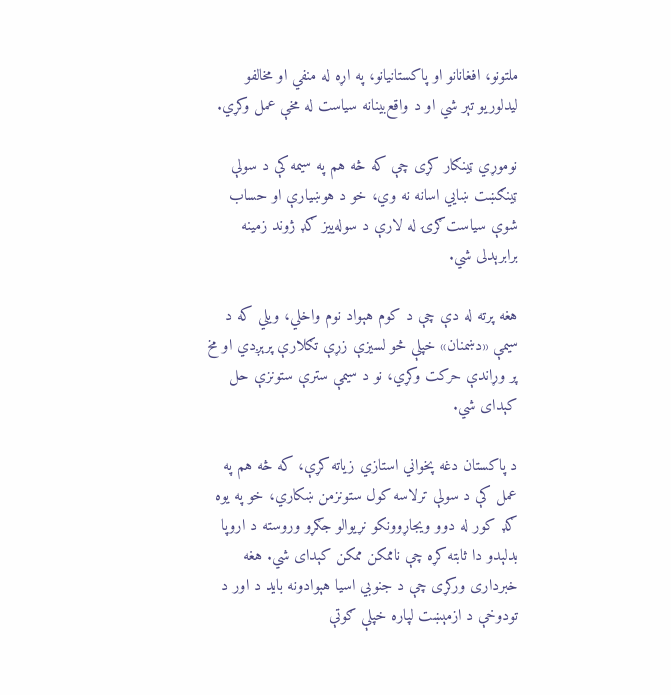ملتونو، افغانانو او پاکستانیانو، په اړه له منفي او مخالفو لیدلوریو تېر شي او د واقع‌بینانه سیاست له مخې عمل وکړي.

نوموړي ټینګار کړی چې که څه هم په سیمه کې د سولې ټینګښت ښايي اسانه نه وي، خو د هوښیارې او حساب شوې سیاست‌ګرۍ له لارې د سوله‌ییز ګډ ژوند زمینه برابرېدلی شي.

هغه پرته له دې چې د کوم هېواد نوم واخلي، ویلي که د سیمې «دښمنان» خپلې څو لسیزې زړې تګلارې پرېږدي او مخ پر وړاندې حرکت وکړي، نو د سیمې سترې ستونزې حل کېدای شي.

د پاکستان دغه پخواني استازي زیاته کړې، که څه هم په عمل کې د سولې ترلاسه کول ستونزمن ښکاري، خو په یوه ګډ کور له دوو ویجاړوونکو نړیوالو جګړو وروسته د اروپا بدلېدو دا ثابته کړه چې ناممکن ممکن کېدای شي. هغه خبرداری ورکړی چې د جنوبي اسیا هېوادونه باید د اور د تودوخې د ازمېښت لپاره خپلې ګوتې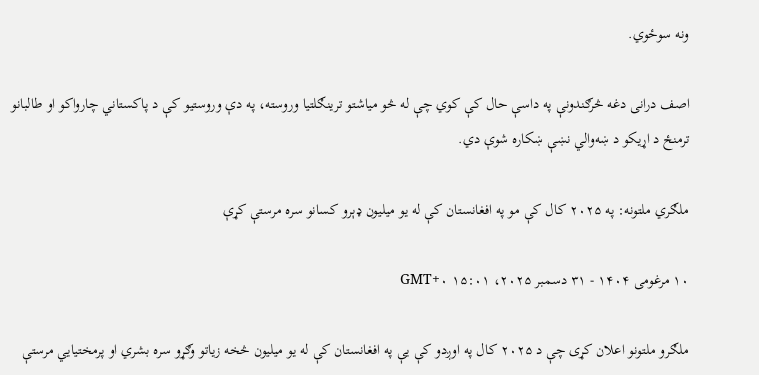ونه سوځوي.

اصف درانی دغه څرګندونې په داسې حال کې کوي چې له څو میاشتو ترینګلتیا وروسته، په دې وروستیو کې د پاکستاني چارواکو او طالبانو ترمنځ د اړیکو د ښه‌والي نښې ښکاره شوې دي.

ملګري ملتونه: په ۲۰۲۵ کال کې مو په افغانستان کې له یو میلیون ډېرو کسانو سره مرستې کړې

۱۰ مرغومی ۱۴۰۴ - ۳۱ دسمبر ۲۰۲۵، ۱۵:۰۱ GMT+۰

ملګرو ملتونو اعلان کړی چې د ۲۰۲۵ کال په اوږدو کې یې په افغانستان کې له یو میلیون څخه زیاتو وګړو سره بشري او پرمختیايي مرستې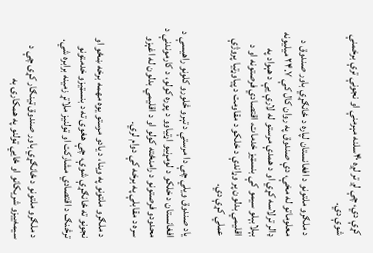کړې دي، چې لږ تر لږه ۴۰سلنه مېرمنې او نجونې ترې برخمنې شوې دي.

د ملګرو ملتونو د افغانستان لپاره د ځانګړي باور صندوق د معلوماتو له مخې، دې صندوق په روان کال کې ۲۴.۷ میلیونه ډالر ترلاسه کړي او د همدې مرستو له لارې یې د هېواد په بېلابېلو سیمو کې بنسټیز خدمات، اقتصادي فرصتونه او د اقلیمي بدلون پر وړاندې د خلکو د مقاومت د پیاوړتیا پروژې عملي کړې دي.

یاد صندوق ویلي چې دا مرستې د تېرو څلورو کلونو راهیسې د افغانستان د خلکو د لومړنیو اړتیاوو د پوره کولو، د کارموندنې د محدودو فرصتونو د رامنځته کولو او د اقلیمي بدلون له اغېزو سره د مقابلې په برخه کې دوام لري.

د ملګرو ملتونو په وینا، د یادو مرستو یوه مهمه برخه ښځو او نجونو ته ځانګړې شوې، چې هغوی ته د بنسټیزو خدمتونو ترڅنګ د اقتصادي مشارکت او ټولنیز ملاتړ زمینه برابره شي.

د ملګرو ملتونو د ځانګړي باور صندوق ټینګار کړی چې د سیمه‌ییزو شریکانو او ځایي ټولنو په همکارۍ به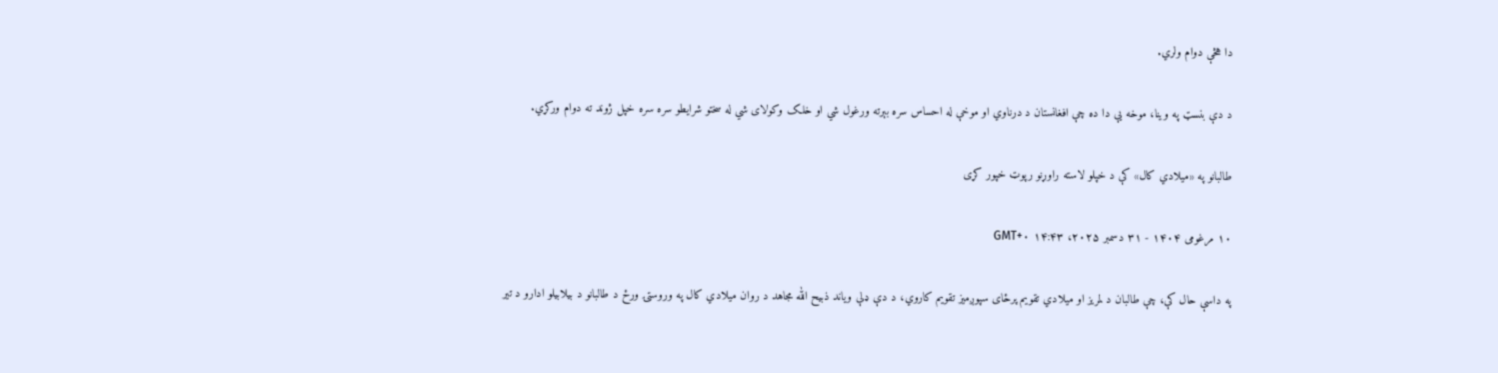دا هڅې دوام ولري.

د دې بنسټ په وینا، موخه یې دا ده چې افغانستان د درناوي او موخې له احساس سره بېرته ورغول شي او خلک وکولای شي له سختو شرایطو سره سره خپل ژوند ته دوام ورکړي.

طالبانو په «میلادي کال» کې د خپلو لاسته راوړنو رپوټ خپور کړی

۱۰ مرغومی ۱۴۰۴ - ۳۱ دسمبر ۲۰۲۵، ۱۴:۴۳ GMT+۰

په داسې حال کې، چې طالبان د لمریز او میلادي تقویم پرځای سپوږمیز تقویم کاروي، د دې ډلې ویاند ذبیح الله مجاهد د روان میلادي کال په وروستۍ ورځ د طالبانو د بیلابیلو ادارو د تیر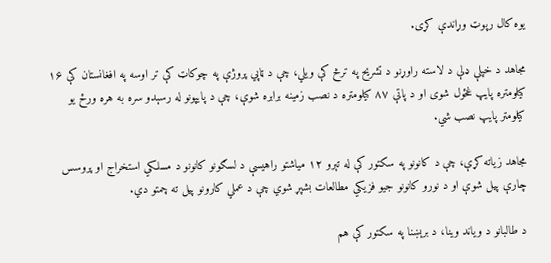یوه کال رپوټ وړاندې کړی.

مجاهد د خپلې ډلې د لاسته راوړنو د تشریح په ترڅ کې ویلي، چې د ټاپي پروژې په چوکاټ کې تر اوسه په افغانستان کې ۱۶ کیلومتره پایپ غځول شوی او د پاتې ۸۷ کیلومتره د نصب زمینه برابره شوې، چې د پایپونو له رسېدو سره به هره ورځ یو کیلومتر پایپ نصب شي.

مجاهد زیاته کړې، چې د کانونو په سکتور کې له تېرو ۱۲ میاشتو راهیسې د لسګونو کانونو د مسلکي استخراج او پروسس چارې پیل شوې او د نورو کانونو جیو فزیکي مطالعات بشپړ شوي چې د عملي کارونو پیل ته چمتو دي.

د طالبانو د ویاند وینا، د برېښنا په سکتور کې هم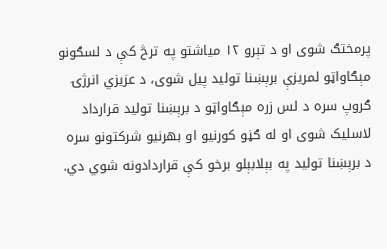پرمختګ شوی او د تېرو ۱۲ میاشتو په ترڅ کې د لسګونو مېګاواټو لمریزې برېښنا تولید پیل شوی، د عزیزي انرژۍ ګروپ سره د لس زره مېګاواټو د برېښنا تولید قرارداد لاسلیک شوی او له ګڼو کورنیو او بهرنیو شرکتونو سره د برېښنا تولید په بېلابېلو برخو کې قراردادونه شوي دي.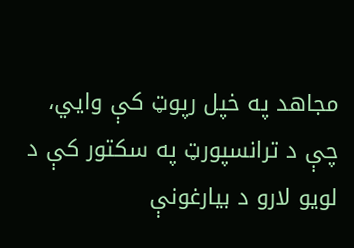مجاهد په خپل رپوټ کې وايي، چې د ترانسپورټ په سکتور کې د لویو لارو د بیارغونې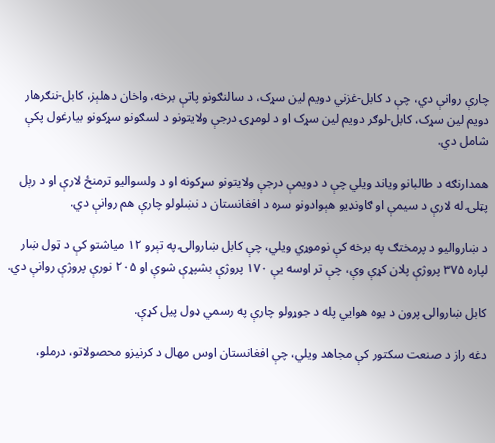چارې روانې دي، چې د کابل-غزني دویم لین سړک، د سالنګونو پاتې برخه، واخان دهلېز، کابل-ننګرهار دویم لین سړک، کابل-لوګر دویم لین سړک او د لومړۍ درجې ولایتونو د لسګونو سړکونو بیارغول پکې شامل دي.

همدارنګه د طالبانو ویاند ویلي چې د دویمې درجې ولایتونو سړکونه او د ولسوالیو ترمنځ لارې او د رېل پټلۍ له لارې د سیمې او ګاونډیو هېوادونو سره د افغانستان د نښلولو چارې هم روانې دي.

د ښاروالیو د پرمختګ په برخه کې نوموړي ویلي، چې کابل ښاروالۍ په تېرو ۱۲ میاشتو کې د ټول ښار لپاره ۳۷۵ پروژې پلان کړې وې، چې تر اوسه یې ۱۷۰ پروژې بشپړې شوې او ۲۰۵ نورې پروژې روانې دي.

کابل ښاروالۍ پرون د یوه هوايي پله د جوړولو چارې په رسمي ډول پیل کړې.

دغه راز د صنعت سکتور کې مجاهد ویلي، چې افغانستان اوس مهال د کرنیزو محصولاتو، درملو،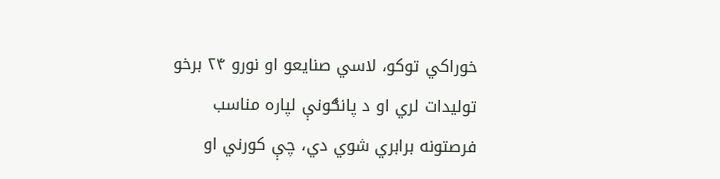خوراکي توکو، لاسي صنایعو او نورو ۲۴ برخو تولیدات لري او د پانګونې لپاره مناسب فرصتونه برابري شوي دي، چې کورني او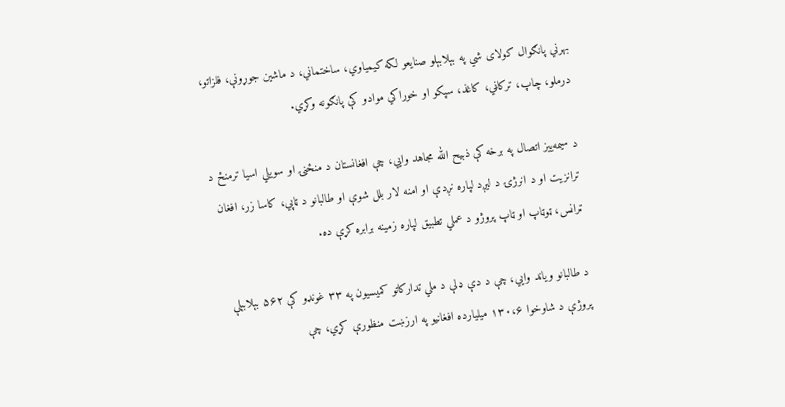بهرني پانګوال کولای شي په بېلابېلو صنایعو لکه کیمیاوي، ساختماني، د ماشین جوړونې، فلزاتو، درملو، چاپ، ترکاڼي، کاغذ، سپکو او خوراکي موادو کې پانګونه وکړي.

د سیمه‌ییز اتصال په برخه کې ذبیح الله مجاهد وايي، چې افغانستان د منځنۍ او سویلي اسیا ترمنځ د ترانزیت او د انرژۍ د لیږد لپاره نږدې او امنه لار بلل شوې او طالبانو د ټاپي، کاسا زر، افغان ټرانس، ټوټاپ او ټاپ پروژو د عملي تطبیق لپاره زمینه برابره کړې ده.

د طالبانو ویاند وايي، چې د دې ډلې د ملي تدارکاتو کمیسیون په ۳۳ غونډو کې ۵۶۲ بېلابېلې پروژې د شاوخوا ۱۳۰،۶ میلیارده افغانیو په ارزښت منظورې کړي، چې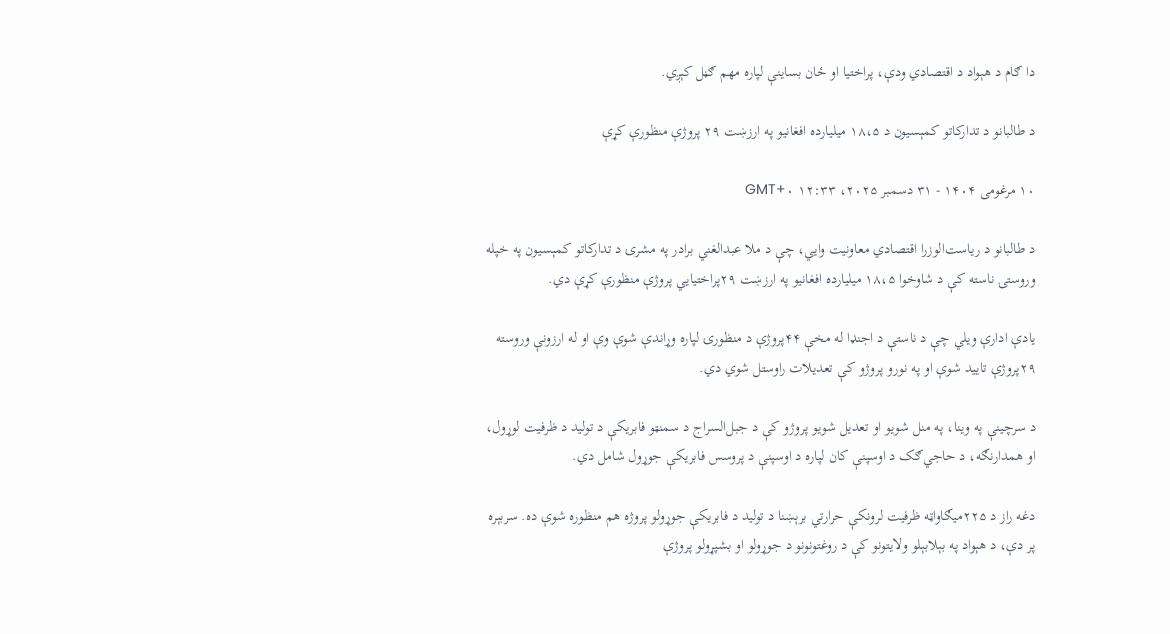دا ګام د هېواد د اقتصادي ودې، پراختیا او ځان بساینې لپاره مهم ګڼل کېږي.

د طالبانو د تدارکاتو کمېسیون د ۱۸،۵ میلیارده افغانیو په ارزښت ۲۹ پروژې منظورې کړې

۱۰ مرغومی ۱۴۰۴ - ۳۱ دسمبر ۲۰۲۵، ۱۲:۳۳ GMT+۰

د طالبانو د ریاست‌الوزرا اقتصادي معاونیت وايي، چې د ملا عبدالغني برادر په مشرۍ د تدارکاتو کمېسیون په خپله وروستۍ ناسته کې د شاوخوا ۱۸،۵ میلیارده افغانیو په ارزښت ۲۹پراختیایي پروژې منظورې کړې دي.

یادې ادارې ویلي چې د ناستې د اجنډا له مخې ۴۴پروژې د منظورۍ لپاره وړاندې شوې وې او له ارزونې وروسته ۲۹پروژې تایید شوې او په نورو پروژو کې تعدیلات راوستل شوي دي.

د سرچینې په وینا، په منل شویو او تعدیل شویو پروژو کې د جبل‌السراج د سمنټو فابریکې د تولید د ظرفیت لوړول، او همدارنګه، د حاجي‌ګک د اوسپنې کان لپاره د اوسپنې د پروسس فابریکې جوړول شامل دي.

دغه راز د ۲۲۵میګاواټه ظرفیت لرونکې حرارتي برېښنا د تولید د فابریکې جوړولو پروژه هم منظوره شوې ده. سربېره پر دې، د هېواد په بېلابېلو ولایتونو کې د روغتونونو د جوړولو او بشپړولو پروژې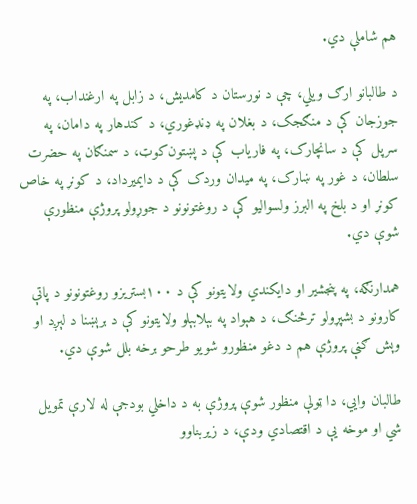هم شاملې دي.

د طالبانو ارګ ویلي، چې د نورستان د کامدیش، د زابل په ارغنداب، په جوزجان کې د منګجک، د بغلان په ډنډغوري، د کندهار په دامان، په سرپل کې د سانچارک، په فاریاب کې د پښتون‌کوټ، د سمنګان په حضرت سلطان، د غور په ښارک، په میدان وردک کې د دایمیرداد، د کونړ په خاص‌ کونړ او د بلخ په البرز ولسوالیو کې د روغتونونو د جوړولو پروژې منظورې شوې دي.

همدارنګه، په پنجشیر او دایکندي ولایتونو کې د ۱۰۰بستریزو روغتونونو د پاتې کارونو د بشپړولو ترڅنګ، د هېواد په بېلابېلو ولایتونو کې د برېښنا د لېږد او وېش ګڼې پروژې هم د دغو منظورو شویو طرحو برخه بلل شوې دي.

طالبان وایي، دا ټولې منظور شوې پروژې به د داخلي بودجې له لارې تمویل شي او موخه یې د اقتصادي ودې، د زیربناوو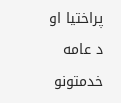پراختیا او د عامه خدمتونو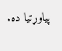پیاوړتیا ده.